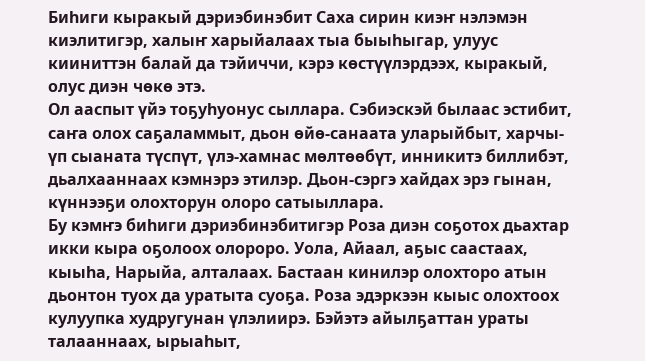Биһиги кыракый дэриэбинэбит Саха сирин киэҥ нэлэмэн киэлитигэр, халыҥ харыйалаах тыа быыһыгар, улуус кииниттэн балай да тэйиччи, кэрэ көстүүлэрдээх, кыракый, олус диэн чөкө этэ.
Ол ааспыт үйэ тоҕуһуонус сыллара. Сэбиэскэй былаас эстибит, саҥа олох саҕаламмыт, дьон өйө-санаата уларыйбыт, харчы-үп сыаната түспүт, үлэ-хамнас мөлтөөбүт, инникитэ биллибэт, дьалхааннаах кэмнэрэ этилэр. Дьон-сэргэ хайдах эрэ гынан, күннээҕи олохторун олоро сатыыллара.
Бу кэмҥэ биһиги дэриэбинэбитигэр Роза диэн соҕотох дьахтар икки кыра оҕолоох олороро. Уола, Айаал, аҕыс саастаах, кыыһа, Нарыйа, алталаах. Бастаан кинилэр олохторо атын дьонтон туох да уратыта суоҕа. Роза эдэркээн кыыс олохтоох кулуупка худругунан үлэлиирэ. Бэйэтэ айылҕаттан ураты талааннаах, ырыаһыт,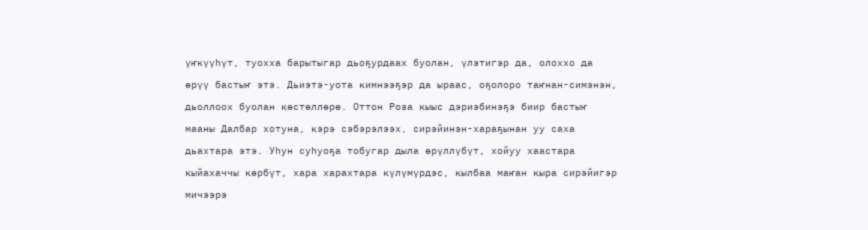үҥкүүһүт, туохха барытыгар дьоҕурдаах буолан, үлэтигэр да, олоххо да өрүү бастыҥ этэ. Дьиэтэ-уота кимнээҕэр да ыраас, оҕолоро таҥнан-симэнэн, дьоллоох буолан көстөллөрө. Оттон Роза кыыс дэриэбинэҕэ биир бастыҥ мааны Далбар хотуна, кэрэ сэбэрэлээх, сирэйинэн-хараҕынан уу саха дьахтара этэ. Уһун суһуоҕа тобугар дыла өрүллүбүт, хойуу хаастара кыйахаччы көрбүт, хара харахтара күлүмүрдэс, кылбаа маҥан кыра сирэйигэр мичээрэ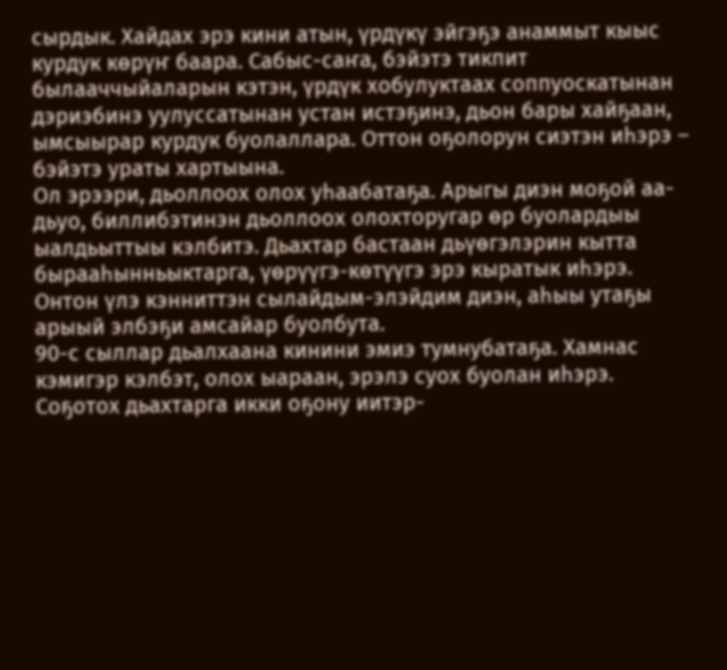сырдык. Хайдах эрэ кини атын, үрдүкү эйгэҕэ анаммыт кыыс курдук көрүҥ баара. Сабыс-саҥа, бэйэтэ тикпит былааччыйаларын кэтэн, үрдүк хобулуктаах соппуоскатынан дэриэбинэ уулуссатынан устан истэҕинэ, дьон бары хайҕаан, ымсыырар курдук буолаллара. Оттон оҕолорун сиэтэн иһэрэ – бэйэтэ ураты хартыына.
Ол эрээри, дьоллоох олох уһаабатаҕа. Арыгы диэн моҕой аа-дьуо, биллибэтинэн дьоллоох олохторугар өр буолардыы ыалдьыттыы кэлбитэ. Дьахтар бастаан дьүөгэлэрин кытта бырааһынньыктарга, үөрүүгэ-көтүүгэ эрэ кыратык иһэрэ. Онтон үлэ кэнниттэн сылайдым-элэйдим диэн, аһыы утаҕы арыый элбэҕи амсайар буолбута.
90-с сыллар дьалхаана кинини эмиэ тумнубатаҕа. Хамнас кэмигэр кэлбэт, олох ыараан, эрэлэ суох буолан иһэрэ. Соҕотох дьахтарга икки оҕону иитэр-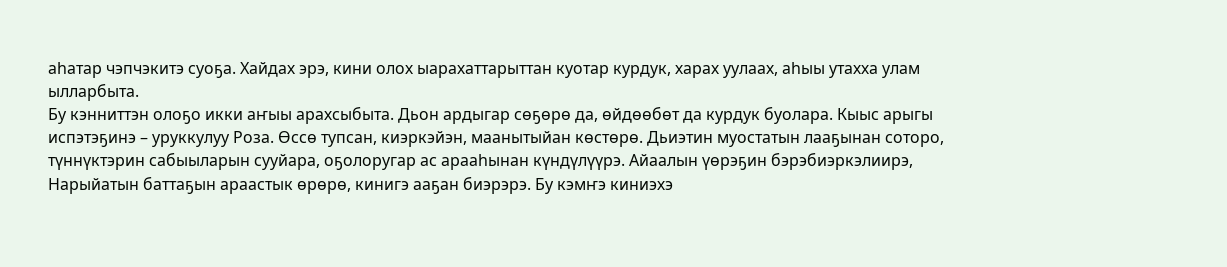аһатар чэпчэкитэ суоҕа. Хайдах эрэ, кини олох ыарахаттарыттан куотар курдук, харах уулаах, аһыы утахха улам ылларбыта.
Бу кэнниттэн олоҕо икки аҥыы арахсыбыта. Дьон ардыгар сөҕөрө да, өйдөөбөт да курдук буолара. Кыыс арыгы испэтэҕинэ – уруккулуу Роза. Өссө тупсан, киэркэйэн, маанытыйан көстөрө. Дьиэтин муостатын лааҕынан соторо, түннүктэрин сабыыларын сууйара, оҕолоругар ас арааһынан күндүлүүрэ. Айаалын үөрэҕин бэрэбиэркэлиирэ, Нарыйатын баттаҕын араастык өрөрө, кинигэ ааҕан биэрэрэ. Бу кэмҥэ киниэхэ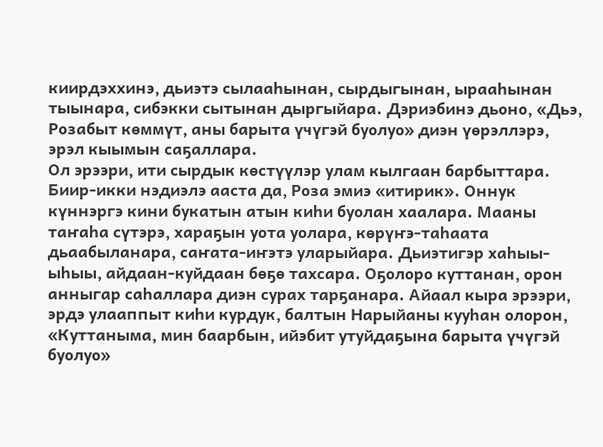киирдэххинэ, дьиэтэ сылааһынан, сырдыгынан, ырааһынан тыынара, сибэкки сытынан дыргыйара. Дэриэбинэ дьоно, «Дьэ, Розабыт көммүт, аны барыта үчүгэй буолуо» диэн үөрэллэрэ, эрэл кыымын саҕаллара.
Ол эрээри, ити сырдык көстүүлэр улам кылгаан барбыттара. Биир-икки нэдиэлэ ааста да, Роза эмиэ «итирик». Оннук күннэргэ кини букатын атын киһи буолан хаалара. Мааны таҥаһа сүтэрэ, хараҕын уота уолара, көрүҥэ-таһаата дьаабыланара, саҥата-иҥэтэ уларыйара. Дьиэтигэр хаһыы-ыһыы, айдаан-куйдаан бөҕө тахсара. Оҕолоро куттанан, орон анныгар саһаллара диэн сурах тарҕанара. Айаал кыра эрээри, эрдэ улааппыт киһи курдук, балтын Нарыйаны кууһан олорон, «Куттаныма, мин баарбын, ийэбит утуйдаҕына барыта үчүгэй буолуо»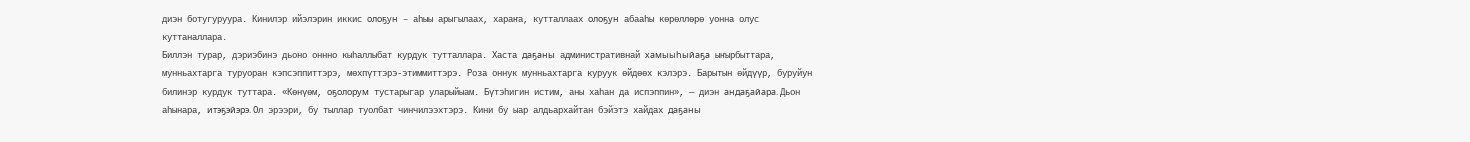диэн ботугуруура. Кинилэр ийэлэрин иккис олоҕун – аһыы арыгылаах, хараҥа, кутталлаах олоҕун абааһы көрөллөрө уонна олус куттаналлара.
Биллэн турар, дэриэбинэ дьоно оннно кыһаллыбат курдук тутталлара. Хаста даҕаны административнай хамыыһыйаҕа ыҥырбыттара, мунньахтарга туруоран кэпсэппиттэрэ, мөхпүттэрэ-этиммиттэрэ. Роза оннук мунньахтарга куруук өйдөөх кэлэрэ. Барытын өйдүүр, буруйун билинэр курдук туттара. «Көнүөм, оҕолорум тустарыгар уларыйыам. Бүтэһигин истим, аны хаһан да испэппин», — диэн андаҕайара. Дьон аһынара, итэҕэйэрэ. Ол эрээри, бу тыллар туолбат чинчилээхтэрэ. Кини бу ыар алдьархайтан бэйэтэ хайдах даҕаны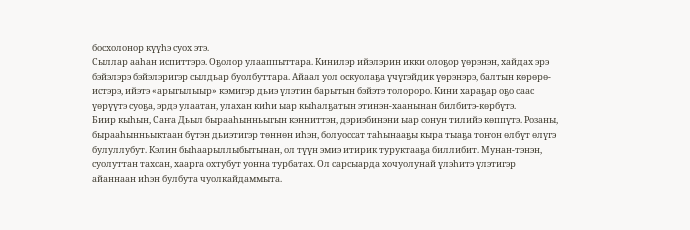босхолонор күүһэ суох этэ.
Сыллар ааһан испиттэрэ. Оҕолор улааппыттара. Кинилэр ийэлэрин икки олоҕор үөрэнэн, хайдах эрэ бэйэлэрэ бэйэлэригэр сылдьар буолбуттара. Айаал уол оскуолаҕа үчүгэйдик үөрэнэрэ, балтын көрөрө-истэрэ, ийэтэ «арыгылыыр» кэмигэр дьиэ үлэтин барытын бэйэтэ толороро. Кини хараҕар оҕо саас үөрүүтэ суоҕа, эрдэ улаатан, улахан киһи ыар кыһалҕатын этинэн-хаанынан билбитэ-көрбүтэ.
Биир кыһын, Саҥа Дьыл бырааһынньыгын кэнниттэн, дэриэбинэни ыар сонун тилийэ көппүтэ. Розаны, бырааһынньыктаан бүтэн дьиэтигэр төннөн иһэн, болуоссат таһынааҕы кыра тыаҕа тоҥон өлбүт өлүгэ булуллубут. Кэлин быһаарыллыбытынан, ол түүн эмиэ итирик туруктааҕа биллибит. Мунан-тэнэн, суолуттан тахсан, хаарга охтубут уонна турбатах. Ол сарсыарда хочуолунай үлэһитэ үлэтигэр айаннаан иһэн булбута чуолкайдаммыта.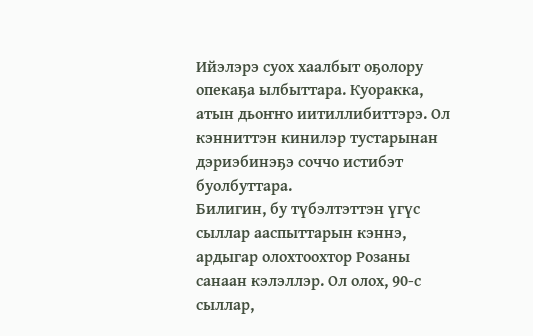Ийэлэрэ суох хаалбыт оҕолору опекаҕа ылбыттара. Куоракка, атын дьоҥҥо иитиллибиттэрэ. Ол кэнниттэн кинилэр тустарынан дэриэбинэҕэ соччо истибэт буолбуттара.
Билигин, бу түбэлтэттэн үгүс сыллар ааспыттарын кэннэ, ардыгар олохтоохтор Розаны санаан кэлэллэр. Ол олох, 90-с сыллар,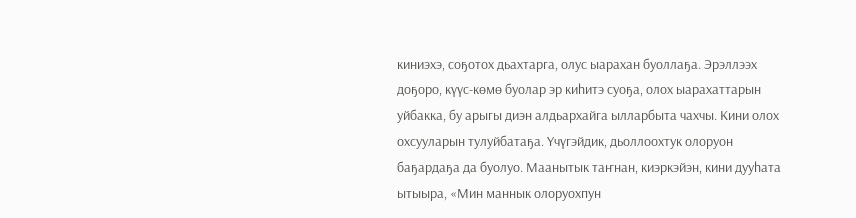киниэхэ, соҕотох дьахтарга, олус ыарахан буоллаҕа. Эрэллээх доҕоро, күүс-көмө буолар эр киһитэ суоҕа, олох ыарахаттарын уйбакка, бу арыгы диэн алдьархайга ылларбыта чахчы. Кини олох охсууларын тулуйбатаҕа. Үчүгэйдик, дьоллоохтук олоруон баҕардаҕа да буолуо. Маанытык таҥнан, киэркэйэн, кини дууһата ытыыра, «Мин маннык олоруохпун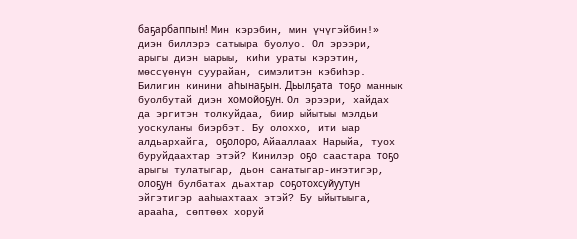баҕарбаппын! Мин кэрэбин, мин үчүгэйбин!» диэн биллэрэ сатыыра буолуо. Ол эрээри, арыгы диэн ыарыы, киһи ураты кэрэтин, мөссүөнүн суурайан, симэлитэн кэбиһэр.
Билигин кинини аһынаҕын. Дьылҕата тоҕо маннык буолбутай диэн хомойоҕун. Ол эрээри, хайдах да эргитэн толкуйдаа, биир ыйытыы мэлдьи уоскулаҥы биэрбэт. Бу олоххо, ити ыар алдьархайга, оҕолоро, Айааллаах Нарыйа, туох буруйдаахтар этэй? Кинилэр оҕо саастара тоҕо арыгы тулатыгар, дьон саҥатыгар-иҥэтигэр, олоҕун булбатах дьахтар соҕотохсуйуутун эйгэтигэр ааһыахтаах этэй? Бу ыйытыыга, арааһа, сөптөөх хоруй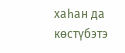хаһан да көстүбэтэ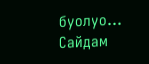буолуо…
Сайдам